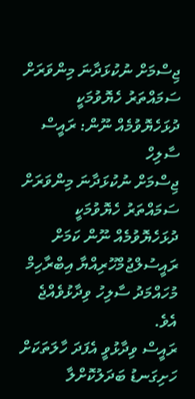ޖިސްމަށް ނުކުޅަދާނަ މިންވަރަށް ސަމައްތަރު ހެޔޮވުމަކީ ދުޅަހެޔޮވުމެއް ނޫން: ރައީސް ސާލިހް
ޖިސްމަށް ނުކުޅަދާނަ މިންވަރަށް ސަމައްތަރު ހެޔޮވުމަކީ ދުޅަހެޔޮވުމެއް ނޫން ކަމަށް ރައީސުލްޖުމްހޫރިއްޔާ އިބްރާހިމް މުހައްމަދު ސާލިހު ވިދާޅުވެއްޖެ އެވެ.
ރައީސް ވިދާޅުވީ އެފަދަ ހާލަތަކަށް ހަށިގަނޑު ބަދަލުކޮށްލާ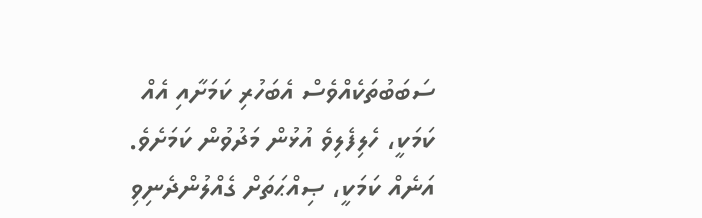ސަބަބުތަކެއްވެސް އެބަހުރި ކަމަށާއި އެއް ކަމަކީ، ހެލިފެލިވެ އުޅުން މަދުވުން ކަމަށެވެ.
އަނެއް ކަމަކީ، ޞިއްޙަތަށް ގެއްލުންދެނިވި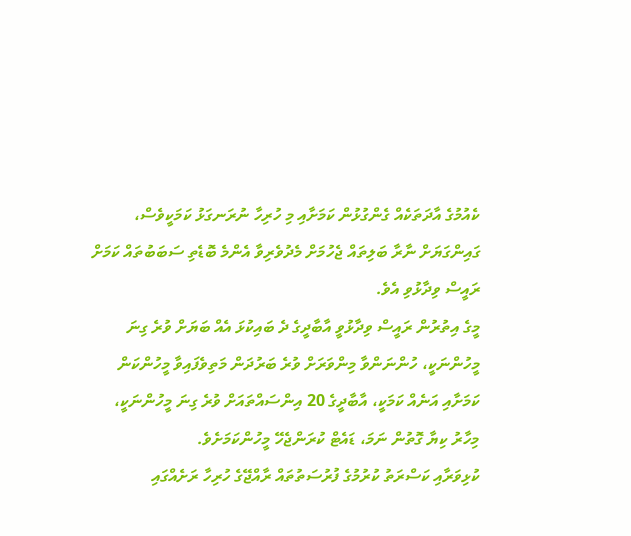ކެއުމުގެ އާދަތަކެއް ގެންގުޅުން ކަމަށާއި މި ހުރިހާ ނުރަނގަޅު ކަމަކީވެސް، ގައިންގަޔަށް ނާރާ ބަލިތައް ޖެހުމަށް މެދުވެރިވާ އެންމެ ބޮޑެތި ސަބަބުތައް ކަމަށް ރައީސް ވިދާޅުވި އެވެ.
މީގެ އިތުރުން ރައީސް ވިދާޅުވީ އާބާދީގެ ދެ ބައިކުޅަ އެއް ބަޔަށް ވުރެ ގިނަ މީހުންނަކީ، ހުންނަންވާ މިންވަރަށް ވުރެ ބަރުދަން މަތިވެފައިވާ މީހުންކަން ކަމަށާއި އަނެއް ކަމަކީ، އާބާދީގެ 20 އިންސައްތައަށް ވުރެ ގިނަ މީހުންނަކީ، މިހާރު ކިޔާ ގޮތުން ނަމަ، ޑައެޓް ކުރަންޖެހޭ މީހުންކަމަށެވެ.
ކުޅިވަރާއި ކަސްރަތު ކުރުމުގެ ފުރުސަތުތައް ރާއްޖޭގެ ހުރިހާ ރަށެއްގައި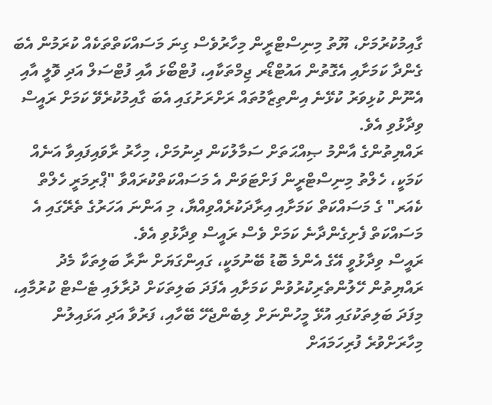ގާއިމުކުރުމަށް، ޔޫތު މިނިސްޓްރީން މިހާރުވެސް ގިނަ މަސައްކަތްތަކެއް ކުރަމުން އެބަ ގެންދާ ކަމަށާއި އެގޮތުން އައުޓްޑޯރ ޖިމްތަކާއި، ފުޓްބޯޅަ އާއި ފުޓްސަލް އަދި ވޮލީ އާއި އެނޫން ކުޅިވަރު ކުޅޭނެ އިންތިޒާމުތައް ރަށްރަށުގައި އެބަ ގާއިމުކުރެވޭ ކަމަށް ރައީސް ވިދާޅުވި އެވެ.
ރައްޔިތުންގެ އާންމު ޞިއްޙަތަށް ސަމާލުކަން ދިނުމަށް، މިހާރު ރާވައިފައިވާ އަނެއް ކަމަކީ، ހެލްތު މިނިސްޓްރީން ފަށްޓަވަން އެ މަސައްކަތްކުރައްވާ "ޕްރިމަރީ ހެލްތް ކެއަރ" ގެ މަސައްކަތް ކަމަށާއި އިރާދަކުރެއްވިއްޔާ، މި އަންނަ އަހަރުގެ ތެރޭގައި އެ މަސައްކަތް ފެށިގެންދާނެ ކަމަށް ވެސް ރައީސް ވިދާޅުވި އެވެ.
ރައީސް ވިދާޅުވީ އޭގެ އެންމެ ބޮޑު ބޭނުމަކީ، ގައިންގަޔަށް ނާރާ ބަލިތަކާ މެދު ރައްޔިތުން ހޭލުންތެރިކުރުވުން ކަމަށާއި އެފަދަ ބަލިތަކަށް ދުރާލައި ޓެސްޓް ކުރުމާއި، މިފަދަ ބަލިތަކުގައި އުޅޭ މީހުންނަށް ލިބެންޖެހޭ ބޭހާއި، ފަރުވާ އަދި އަޅައިލުން މިހާރަށްވުރެ ފުރިހަމައަށް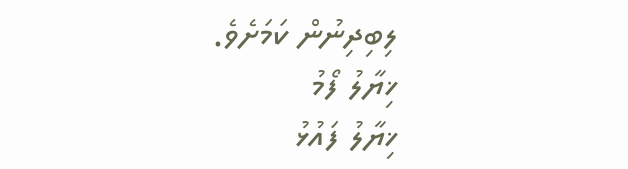ލިބިދިނުން ކަމަށެވެ.
ޚިޔާލު ފޯމު
ޚިޔާލު ފައުޅު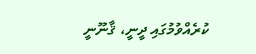ކުރެއްވުމުގައި ދީނީ، ޤާނޫނީ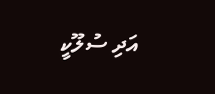އަދި ސުލޫކީ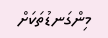މިންގަނޑުތަކަށް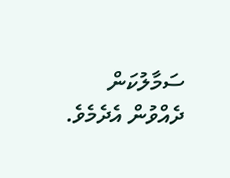ސަމާލުކަން ދެއްވުން އެދެމެވެ.